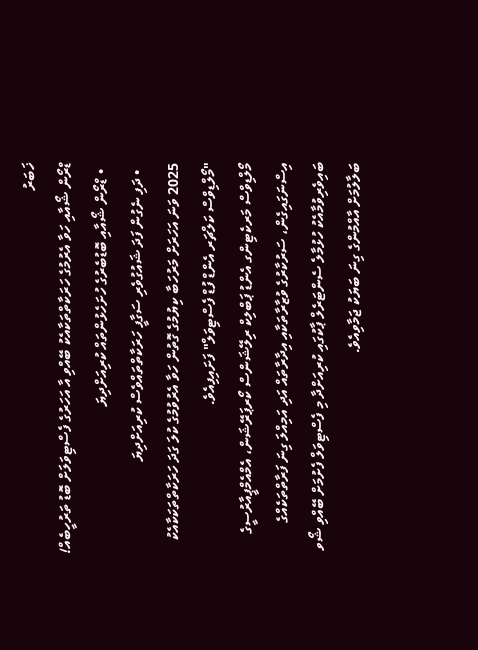ޚަބަރު
ޑްރޯން ޝޯއާއި ހަވާ އެރުމުގެ ހަރަކާތްތަކާއެކު ބޭއްވި އާ އަހަރުގެ ފެސްޓިވަލަށް ބޮޑު ތަރުހީބެއް!
  • ޑްރޯން ޝޯއާއި ބޮޑުބެރުގެ ހުށަހެޅުންތައް ކުރިއަށްދިޔަ
  • ދަފި ނެގުން ފަދަ ޝައުގުވެރި ސަގާފީ ހަރަކާތްތައްވެސް ކުރިއަށްދިޔަ
2025 ވަނަ އަހަރަށް މަރުހަބާ ކިޔުމުގެ ގޮތުން ހަވާ އެރުވުމުގެ ކުލަ ގަދަ ހަރަކާތްތަކަކާއެކު "މޯލްޑިވްސް ކަލްޗަރ އެންޑް ފުޑް ފެސްޓިވަލް" ފަށައިފިއެވެ.
މޯލްޑިވްސް މަރކެޓިންގ އެންޑު ޕަބްލިކް ރިލޭޝަންސް ކޯރޕަރޭޝަން، އެމްއެމްޕީއާރުސީގެ އިސްނަގައިގެން، ސަރުކާރުގެ ވުޒާރާތަކާއި އިދާރާތައް އަދި އަމިއްލަ ގިނަ ފަރާތްތަކެއްގެ ބައިވެރިވުމާއެކު ހުޅުމާލެ ސެންޓަރެލް ޕާކުގައި ކުރިއަށްދާ މި ފެސްޓިވަލް ފެށުމަށް ބޭއްވި ޝޯވ ބަލާލުމަށް އާއްމުންގެ ގިނަ ބަޔަކު ޖަމާވިއެވެ.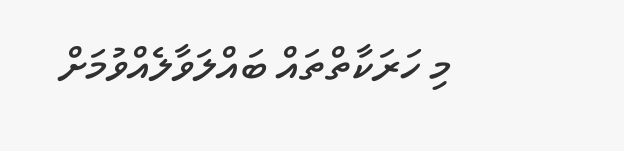މި ހަރަކާތްތައް ބައްލަވާލެއްވުމަށް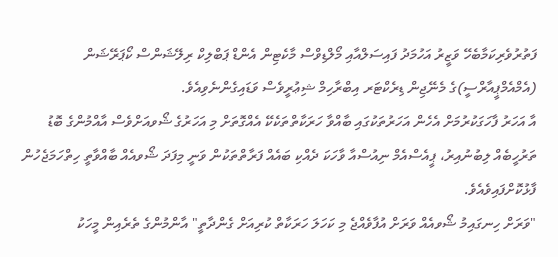ފަތުރުވެރިކަމާބެހޭ ވަޒީރު އަހުމަދު ފައިސަލްއާއި މޯލްޑިވްސް މާކެޓިން އެންޑް ޕަބްލިކް ރިލޭޝަންސް ކޯޕަރޭޝަން (އެމްއެމްޕީއާރްސީ)ގެ މެނޭޖިން ޑިރެކްޓަރ އިބްރާހިމް ޝިޢުރީވެސް ވަޑައިގެންނެވިއެވެ.
އާ އަހަރު ފާހަގަކުރުމަށް އެހެން އަހަރުތަކުގައި ބާއްވާ ހަރަކާތްތަކެކޭ އެއްގޮތަށް މި އަހަރުގެ ޝޯވއަށްވެސް އާއްމުންގެ ބޮޑު ތަރުހީބެއް ލިބުނުއިރު، ޕީއެސްއެމް ނިއުސްއާ ވާހަކަ ދެއްކި ބައެއް ފަރާތްތަކުން ވަނީ މިފަދަ ޝޯވއެއް ބާއްވާތީ ހިތްހަމަޖެހުން ފާޅުކޮށްފައިވެއެވެ.
"ވަރަށް ހިނގައިމު ޝޯވއެއް ވަރަށް އުފާވެއްޖެ މި ކަހަލަ ހަރަކާތް ކުރިއަށް ގެންދާތީ" އާންމުންގެ ތެރެއިން މީހަކު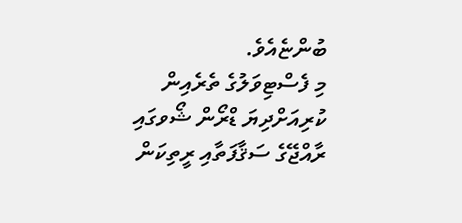ބުންޏެއެވެ.
މި ފެސްޓިވަލުގެ ތެރެއިން ކުރިއަށްދިޔަ ޑްރޯން ޝޯވގައި ރާއްޖޭގެ ސަޤާފަތާއި ރީތިކަން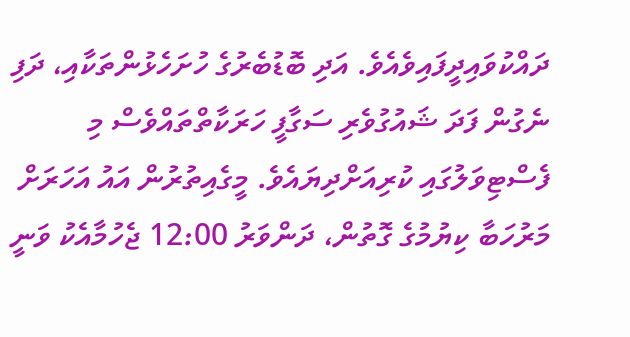ދައްކުވައިދީފައިވެއެވެ. އަދި ބޮޑުބެރުގެ ހުށަހެޅުންތަކާއި، ދަފި ނެގުން ފަދަ ޝައުގުވެރި ސަގާފީ ހަރަކާތްތައްވެސް މި ފެސްޓިވަލުގައި ކުރިއަށްދިޔައެވެ. މީގެއިތުރުން އައު އަހަރަށް މަރުހަބާ ކިޔުމުގެ ގޮތުން، ދަންވަރު 12:00 ޖެހުމާއެކު ވަނީ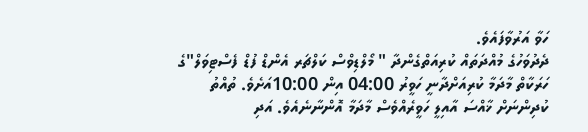ހަވާ އަރުވާފައެވެ.
ދެދުވަހުގެ މުއްދަތައް ކުރިއަތްގެންދާ " މޯލްޑިވްސް ކަލްޗަރ އެންޑް ފުޑް ފެސްޓިވަލް"ގެ ހަރަކާތް މާދަމާ ކުރިއަށްދާނީ ހަވީރު 04:00 އިން 10:00އަށެވެ. ތުއްތު ކުދިންނަށް ޚާއްސަ އާއިލީ ހަވީރެއްވެސް މާދަމާ އޮންނާނެއެވެ. އަދި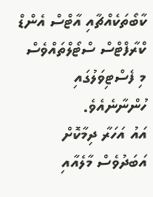ކާބޯތަކެއްޗާއި އާޓްސް އެންޑް ކްރާފްޓްސް ސްޓޯލްތައްވެސް މި ފެސްޓިވަލުގައި ހުންނާނެއެވެ.
އައު އަހަރާ ދިމާކޮށް އަބަދުވެސް މާލެއާއި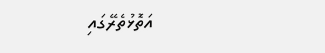އަތޮޅުތެރޭގައި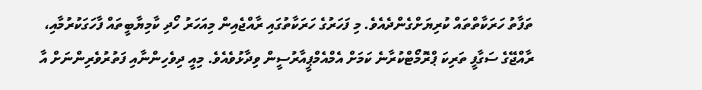ތަފާތު ހަރަކާތްތައް ކުރިޔަށްގެންދެއެވެ. މި ފަހަރުގެ ހަރަކާތުގައި ރާއްޖެއިން މިއަހަރު ހޯދި ކާމިޔާބީތައް ފާހަގަކުރުމާއި، ރާއްޖޭގެ ސަގާފީ ތަރިކަ ޕްރޮމޯޓްކުރާނެ ކަމަށް އެމްއެމްޕީއާރުސީން ވިދާޅުވެއެވެ. މިއީ ދިވެހިންނާއި ފަތުރުވެރިންނަށް އާ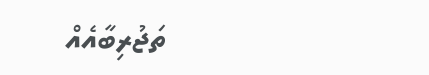ތަޖުރިބާއެއް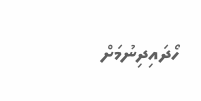ހޯދައިދިނުމަށް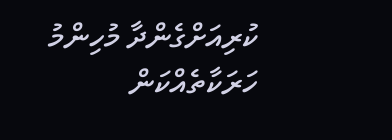ކުރިއަށްގެންދާ މުހިންމު ހަރަކާތެއްކަން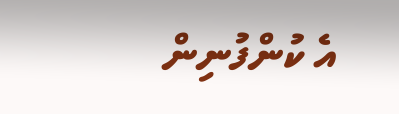އެ ކުންފުނިން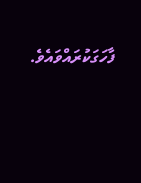ފާހަގަކުރައްވައެވެ.